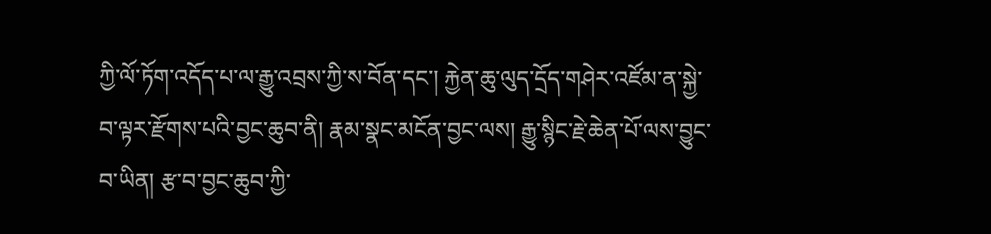ཀྱི་ལོ་ཏོག་འདོད་པ་ལ་རྒྱུ་འབྲས་ཀྱི་ས་བོན་དང་། རྐྱེན་ཆུ་ལུད་དྲོད་གཤེར་འཛོམ་ན་སྐྱེ་བ་ལྟར་རྫོགས་པའི་བྱང་ཆུབ་ནི། རྣམ་སྣང་མངོན་བྱང་ལས། རྒྱུ་སྙིང་རྗེ་ཆེན་པོ་ལས་བྱུང་བ་ཡིན། རྩ་བ་བྱང་ཆུབ་ཀྱི་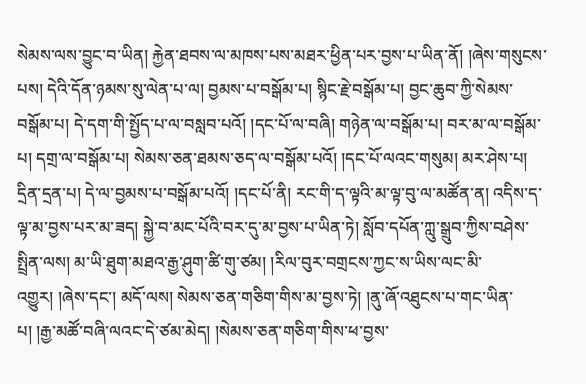སེམས་ལས་བྱུང་བ་ཡིན། རྐྱེན་ཐབས་ལ་མཁས་པས་མཐར་ཕྱིན་པར་བྱས་པ་ཡིན་ནོ། །ཞེས་གསུངས་པས། དེའི་དོན་ཉམས་སུ་ལེན་པ་ལ། བྱམས་པ་བསྒོམ་པ། སྙིང་རྗེ་བསྒོམ་པ། བྱང་ཆུབ་ཀྱི་སེམས་བསྒོམ་པ། དེ་དག་གི་སྤྱོད་པ་ལ་བསླབ་པའོ། །དང་པོ་ལ་བཞི། གཉེན་ལ་བསྒོམ་པ། བར་མ་ལ་བསྒོམ་པ། དགྲ་ལ་བསྒོམ་པ། སེམས་ཅན་ཐམས་ཅད་ལ་བསྒོམ་པའོ། །དང་པོ་ལའང་གསུམ། མར་ཤེས་པ། དྲིན་དྲན་པ། དེ་ལ་བྱམས་པ་བསྒོམ་པའོ། །དང་པོ་ནི། རང་གི་ད་ལྟའི་མ་ལྟ་བུ་ལ་མཚོན་ན། འདིས་ད་ལྟ་མ་བྱས་པར་མ་ཟད། སྐྱེ་བ་མང་པོའི་བར་དུ་མ་བྱས་པ་ཡིན་ཏེ། སློབ་དཔོན་ཀླུ་སྒྲུབ་ཀྱིས་བཤེས་སྤྲིན་ལས། མ་ཡི་ཐུག་མཐའ་རྒྱ་ཤུག་ཚི་གུ་ཙམ། །རིལ་བུར་བགྲངས་ཀྱང་ས་ཡིས་ལང་མི་འགྱུར། །ཞེས་དང་། མདོ་ལས། སེམས་ཅན་གཅིག་གིས་མ་བྱས་ཏེ། །ནུ་ཞོ་འཐུངས་པ་གང་ཡིན་པ། །རྒྱ་མཚོ་བཞི་ལའང་དེ་ཙམ་མེད། །སེམས་ཅན་གཅིག་གིས་ཕ་བྱས་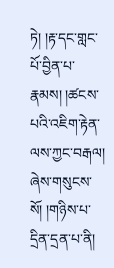ཏེ། །རྟ་དང་གླང་པོ་བྱིན་པ་རྣམས། །ཚངས་པའི་འཇིག་རྟེན་ལས་ཀྱང་བརྒལ། ཞེས་གསུངས་སོ། །གཉིས་པ་དྲིན་དྲན་པ་ནི།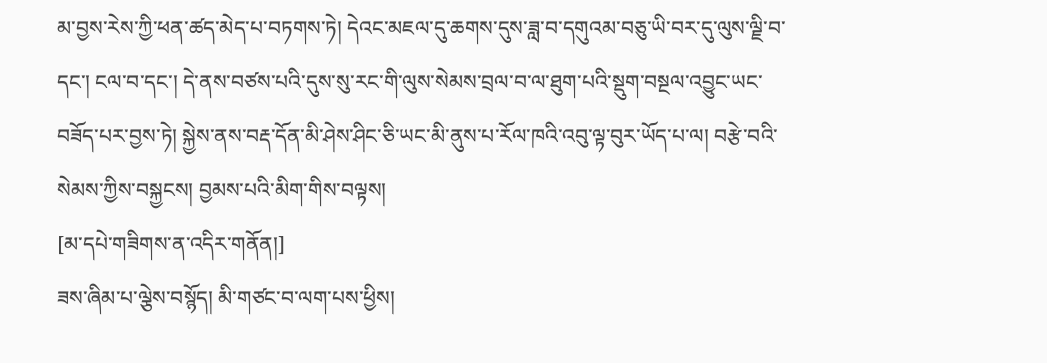མ་བྱས་རེས་ཀྱི་ཕན་ཚད་མེད་པ་བཏགས་ཏེ། དེའང་མཇལ་དུ་ཆགས་དུས་ཟླ་བ་དགུའམ་བཅུ་ཡི་བར་དུ་ལུས་ལྗི་བ་དང་། ངལ་བ་དང་། དེ་ནས་བཙས་པའི་དུས་སུ་རང་གི་ལུས་སེམས་བྲལ་བ་ལ་ཐུག་པའི་སྡུག་བསྔལ་འབྱུང་ཡང་བཟོད་པར་བྱས་ཏེ། སྐྱེས་ནས་བརྡ་དོན་མི་ཤེས་ཤིང་ཅི་ཡང་མི་ནུས་པ་རོལ་ཁའི་འབུ་ལྟ་བུར་ཡོད་པ་ལ། བརྩེ་བའི་སེམས་ཀྱིས་བསྐྱངས། བྱམས་པའི་མིག་གིས་བལྟས།
[མ་དཔེ་གཟིགས་ན་འདིར་གནོན།]
ཟས་ཞིམ་པ་ལྕེས་བསྙོད། མི་གཙང་བ་ལག་པས་ཕྱིས།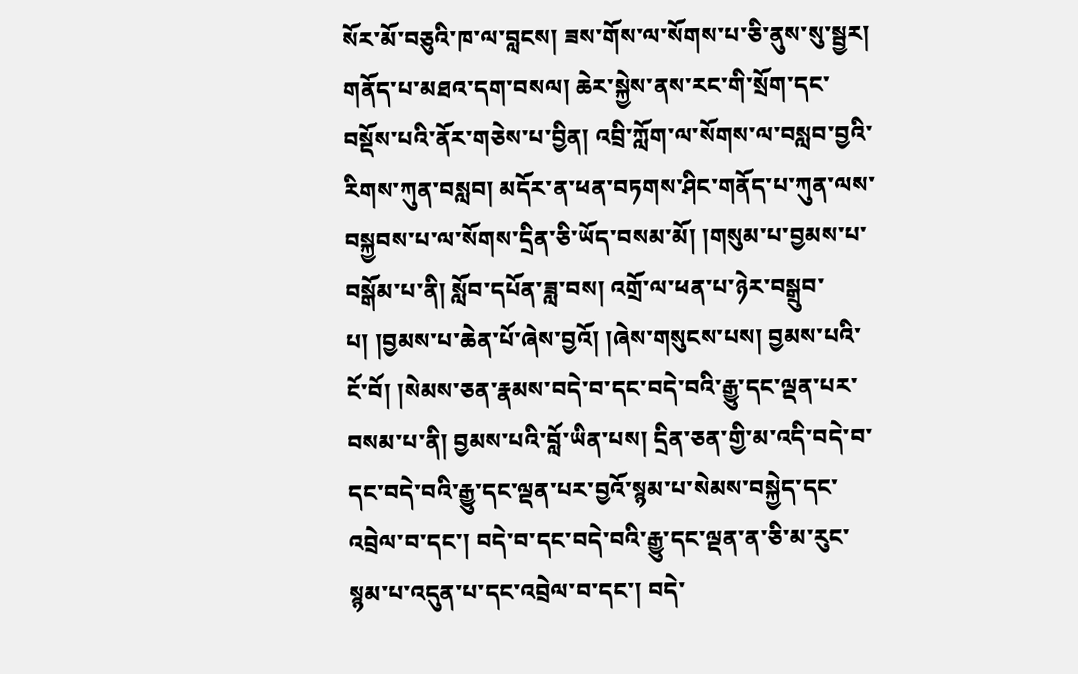སོར་མོ་བཅུའི་ཁ་ལ་བླངས། ཟས་གོས་ལ་སོགས་པ་ཅི་ནུས་སུ་སྦྱར། གནོད་པ་མཐའ་དག་བསལ། ཆེར་སྐྱེས་ནས་རང་གི་སྲོག་དང་བསྡོས་པའི་ནོར་གཅེས་པ་བྱིན། འབྲི་ཀློག་ལ་སོགས་ལ་བསླབ་བྱའི་རིགས་ཀུན་བསླབ། མདོར་ན་ཕན་བཏགས་ཤིང་གནོད་པ་ཀུན་ལས་བསྐྱབས་པ་ལ་སོགས་དྲིན་ཅི་ཡོད་བསམ་མོ། །གསུམ་པ་བྱམས་པ་བསྒོམ་པ་ནི། སློབ་དཔོན་ཟླ་བས། འགྲོ་ལ་ཕན་པ་ཉེར་བསྒྲུབ་པ། །བྱམས་པ་ཆེན་པོ་ཞེས་བྱའོ། །ཞེས་གསུངས་པས། བྱམས་པའི་ངོ་བོ། །སེམས་ཅན་རྣམས་བདེ་བ་དང་བདེ་བའི་རྒྱུ་དང་ལྡན་པར་བསམ་པ་ནི། བྱམས་པའི་བློ་ཡིན་པས། དྲིན་ཅན་གྱི་མ་འདི་བདེ་བ་དང་བདེ་བའི་རྒྱུ་དང་ལྡན་པར་བྱའོ་སྙམ་པ་སེམས་བསྐྱེད་དང་འབྲེལ་བ་དང་། བདེ་བ་དང་བདེ་བའི་རྒྱུ་དང་ལྡན་ན་ཅི་མ་རུང་སྙམ་པ་འདུན་པ་དང་འབྲེལ་བ་དང་། བདེ་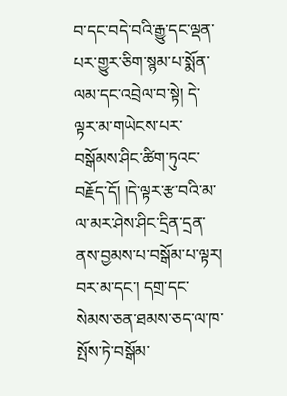བ་དང་བདེ་བའི་རྒྱུ་དང་ལྡན་པར་གྱུར་ཅིག་སྙམ་པ་སྨོན་ལམ་དང་འབྲེལ་བ་སྟེ། དེ་ལྟར་མ་གཡེངས་པར་བསྒོམས་ཤིང་ཚིག་ཏུའང་བརྗོད་དོ། །དེ་ལྟར་རྩ་བའི་མ་ལ་མར་ཤེས་ཤིང་དྲིན་དྲན་ནས་བྱམས་པ་བསྒོམ་པ་ལྟར། བར་མ་དང་། དགྲ་དང་སེམས་ཅན་ཐམས་ཅད་ལ་ཁ་སྤོས་ཏེ་བསྒོམ་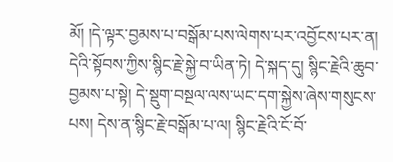མོ། །དེ་ལྟར་བྱམས་པ་བསྒོམ་པས་ལེགས་པར་འབྱོངས་པར་ན། དེའི་སྟོབས་ཀྱིས་སྙིང་རྗེ་སྐྱེ་བ་ཡིན་ཏེ། དེ་སྐད་དུ། སྙིང་རྗེའི་ཆུབ་བྱམས་པ་སྟེ། དེ་སྡུག་བསྔལ་ལས་ཡང་དག་སྐྱེས་ཞེས་གསུངས་པས། དེས་ན་སྙིང་རྗེ་བསྒོམ་པ་ལ། སྙིང་རྗེའི་ངོ་བོ་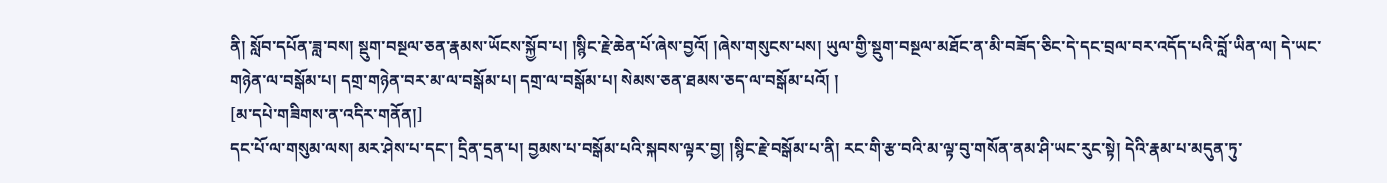ནི། སློབ་དཔོན་ཟླ་བས། སྡུག་བསྔལ་ཅན་རྣམས་ཡོངས་སྐྱོབ་པ། །སྙིང་རྗེ་ཆེན་པོ་ཞེས་བྱའོ། །ཞེས་གསུངས་པས། ཡུལ་གྱི་སྡུག་བསྔལ་མཐོང་ན་མི་བཟོད་ཅིང་དེ་དང་བྲལ་བར་འདོད་པའི་བློ་ཡིན་ལ། དེ་ཡང་གཉེན་ལ་བསྒོམ་པ། དགྲ་གཉེན་བར་མ་ལ་བསྒོམ་པ། དགྲ་ལ་བསྒོམ་པ། སེམས་ཅན་ཐམས་ཅད་ལ་བསྒོམ་པའོ། །
[མ་དཔེ་གཟིགས་ན་འདིར་གནོན།]
དང་པོ་ལ་གསུམ་ལས། མར་ཤེས་པ་དང་། དྲིན་དྲན་པ། བྱམས་པ་བསྒོམ་པའི་སྐབས་ལྟར་བྱ། །སྙིང་རྗེ་བསྒོམ་པ་ནི། རང་གི་རྩ་བའི་མ་ལྟ་བུ་གསོན་ནམ་ཤི་ཡང་རུང་སྟེ། དེའི་རྣམ་པ་མདུན་ཏུ་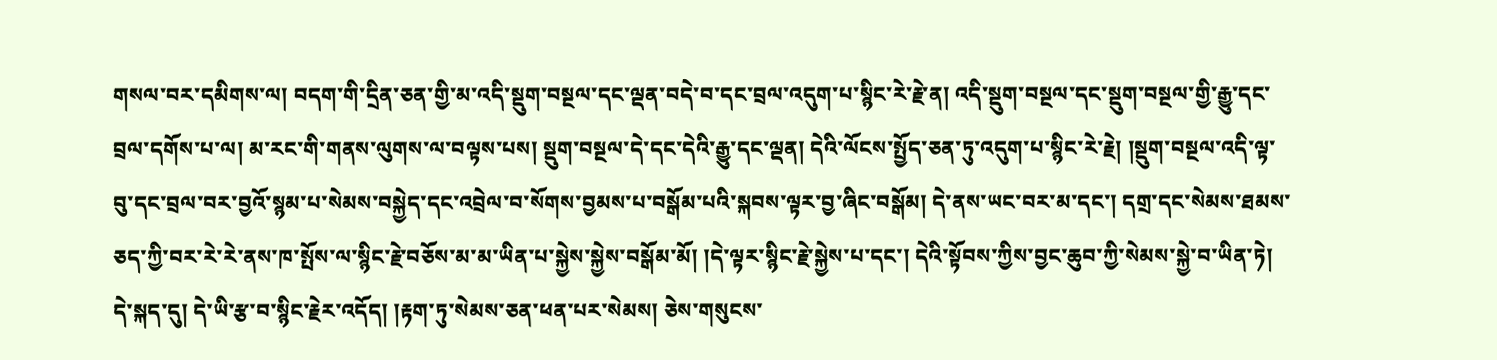གསལ་བར་དམིགས་ལ། བདག་གི་དྲིན་ཅན་གྱི་མ་འདི་སྡུག་བསྔལ་དང་ལྡན་བདེ་བ་དང་བྲལ་འདུག་པ་སྙིང་རེ་རྗེ་ན། འདི་སྡུག་བསྔལ་དང་སྡུག་བསྔལ་གྱི་རྒྱུ་དང་བྲལ་དགོས་པ་ལ། མ་རང་གི་གནས་ལུགས་ལ་བལྟས་པས། སྡུག་བསྔལ་དེ་དང་དེའི་རྒྱུ་དང་ལྡན། དེའི་ལོངས་སྤྱོད་ཅན་ཏུ་འདུག་པ་སྙིང་རེ་རྗེ། །སྡུག་བསྔལ་འདི་ལྟ་བུ་དང་བྲལ་བར་བྱའོ་སྙམ་པ་སེམས་བསྐྱེད་དང་འབྲེལ་བ་སོགས་བྱམས་པ་བསྒོམ་པའི་སྐབས་ལྟར་བྱ་ཞིང་བསྒོམ། དེ་ནས་ཡང་བར་མ་དང་། དགྲ་དང་སེམས་ཐམས་ཅད་ཀྱི་བར་རེ་རེ་ནས་ཁ་སྤོས་ལ་སྙིང་རྗེ་བཅོས་མ་མ་ཡིན་པ་སྐྱེས་སྐྱེས་བསྒོམ་མོ། །དེ་ལྟར་སྙིང་རྗེ་སྐྱེས་པ་དང་། དེའི་སྟོབས་ཀྱིས་བྱང་ཆུབ་ཀྱི་སེམས་སྐྱེ་བ་ཡིན་ཏེ། དེ་སྐད་དུ། དེ་ཡི་རྩ་བ་སྙིང་རྗེར་འདོད། །རྟག་ཏུ་སེམས་ཅན་ཕན་པར་སེམས། ཅེས་གསུངས་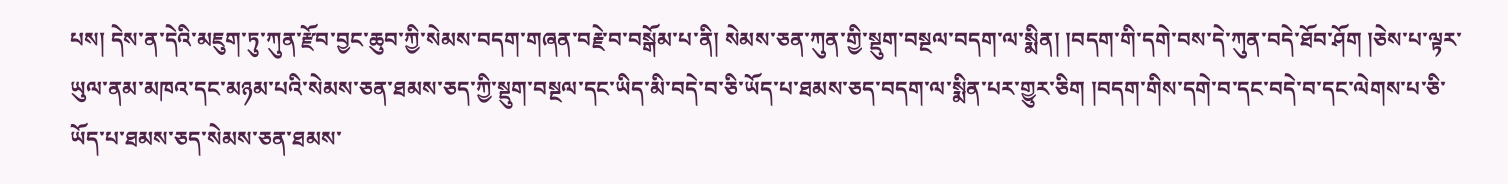པས། དེས་ན་དེའི་མཇུག་ཏུ་ཀུན་རྫོབ་བྱང་ཆུབ་ཀྱི་སེམས་བདག་གཞན་བརྗེ་བ་བསྒོམ་པ་ནི། སེམས་ཅན་ཀུན་གྱི་སྡུག་བསྔལ་བདག་ལ་སྨིན། །བདག་གི་དགེ་བས་དེ་ཀུན་བདེ་ཐོབ་ཤོག །ཅེས་པ་ལྟར་ཡུལ་ནམ་མཁའ་དང་མཉམ་པའི་སེམས་ཅན་ཐམས་ཅད་ཀྱི་སྡུག་བསྔལ་དང་ཡིད་མི་བདེ་བ་ཅི་ཡོད་པ་ཐམས་ཅད་བདག་ལ་སྨིན་པར་གྱུར་ཅིག །བདག་གིས་དགེ་བ་དང་བདེ་བ་དང་ལེགས་པ་ཅི་ཡོད་པ་ཐམས་ཅད་སེམས་ཅན་ཐམས་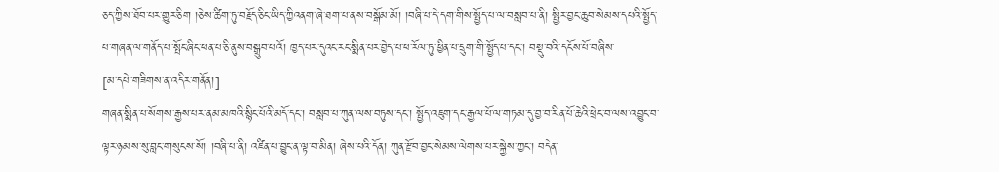ཅད་ཀྱིས་ཐོབ་པར་གྱུར་ཅིག །ཅེས་ཚིག་ཏུ་བརྗོད་ཅིང་ཡིད་ཀྱིའནག་ཞེ་ཐག་པ་ནས་བསྒོམ་མོ། །བཞི་པ་དེ་དག་གིས་སྤྱོད་པ་ལ་བསླབ་པ་ནི། སྤྱིར་བྱང་ཆུབ་སེམས་དཔའི་སྤྱོད་པ་གཞན་ལ་གནོད་པ་སྤོང་ཞིང་ཕན་པ་ཅི་ནུས་བསྒྲུབ་པའོ། ཁྱད་པར་དུའང་རང་སྨིན་པར་བྱེད་པ་ཕ་རོལ་ཏུ་ཕྱིན་པ་དྲུག་གི་སྤྱོད་པ་དང་། བསྡུ་བའི་དངོས་པོ་བཞིས་
[མ་དཔེ་གཟིགས་ན་འདིར་གནོན།]
གཞན་སྨིན་པ་སོགས་རྒྱས་པར་ནམ་མཁའི་སྙིང་པོའི་མདོ་དང་། བསླབ་པ་ཀུན་ལས་བཏུས་དང་། སྤྱོད་འཇུག་དང་རྒྱལ་པོ་ལ་གཏམ་དུ་བྱ་བ་རིན་པོ་ཆེའི་ཕྲེང་བ་ལས་འབྱུང་བ་ལྟར་ཉམས་སུ་བླང་གསུངས་སོ། །བཞི་པ་ནི། འཛིན་པ་བྱུང་ན་ལྟ་བ་མིན། ཞེས་པའི་དོན། ཀུན་རྫོབ་བྱང་སེམས་ལེགས་པར་སྐྱེས་ཀྱང་། བདེན་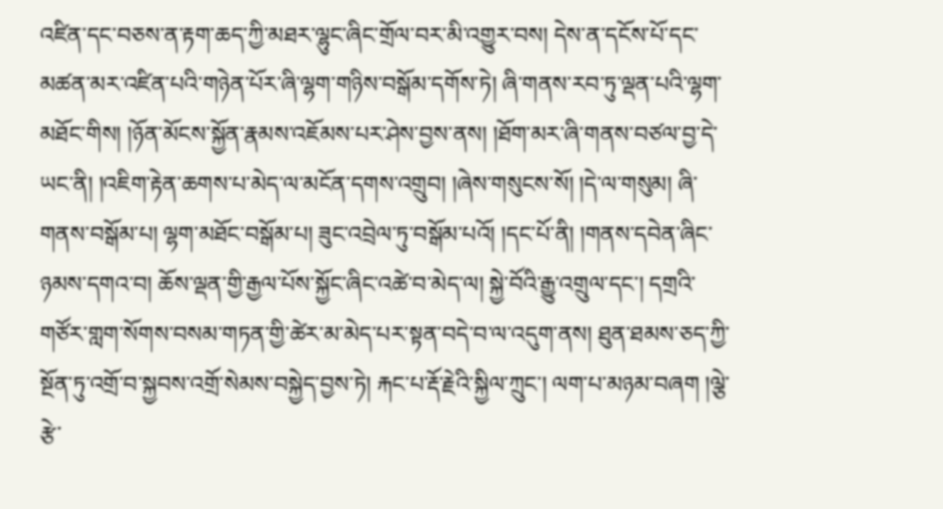འཛིན་དང་བཅས་ན་རྟག་ཆད་ཀྱི་མཐར་ལྷུང་ཞིང་གྲོལ་བར་མི་འགྱུར་བས། དེས་ན་དངོས་པོ་དང་མཚན་མར་འཛིན་པའི་གཉེན་པོར་ཞི་ལྷག་གཉིས་བསྒོམ་དགོས་ཏེ། ཞི་གནས་རབ་ཏུ་ལྡན་པའི་ལྷག་མཐོང་གིས། །ཉོན་མོངས་སྐྱོན་རྣམས་འཇོམས་པར་ཤེས་བྱས་ནས། །ཐོག་མར་ཞི་གནས་བཙལ་བྱ་དེ་ཡང་ནི། །འཇིག་རྟེན་ཆགས་པ་མེད་ལ་མངོན་དགས་འགྲུབ། །ཞེས་གསུངས་སོ། །དེ་ལ་གསུམ། ཞི་གནས་བསྒོམ་པ། ལྷག་མཐོང་བསྒོམ་པ། ཟུང་འབྲེལ་ཏུ་བསྒོམ་པའོ། །དང་པོ་ནི། །གནས་དབེན་ཞིང་ཉམས་དགའ་བ། ཆོས་ལྡན་གྱི་རྒྱལ་པོས་སྐྱོང་ཞིང་འཚེ་བ་མེད་ལ། སྐྱེ་བོའི་རྒྱུ་འགྲུལ་དང་། དགྲའི་གཙོར་གླག་སོགས་བསམ་གཏན་གྱི་ཚེར་མ་མེད་པར་སྟན་བདེ་བ་ལ་འདུག་ནས། ཐུན་ཐམས་ཅད་ཀྱི་སྔོན་ཏུ་འགྲོ་བ་སྐྱབས་འགྲོ་སེམས་བསྐྱེད་བྱས་ཏེ། རྐང་པ་རྡོ་རྗེའི་སྐྱིལ་ཀྲུང་། ལག་པ་མཉམ་བཞག །ལྕེ་རྩེ་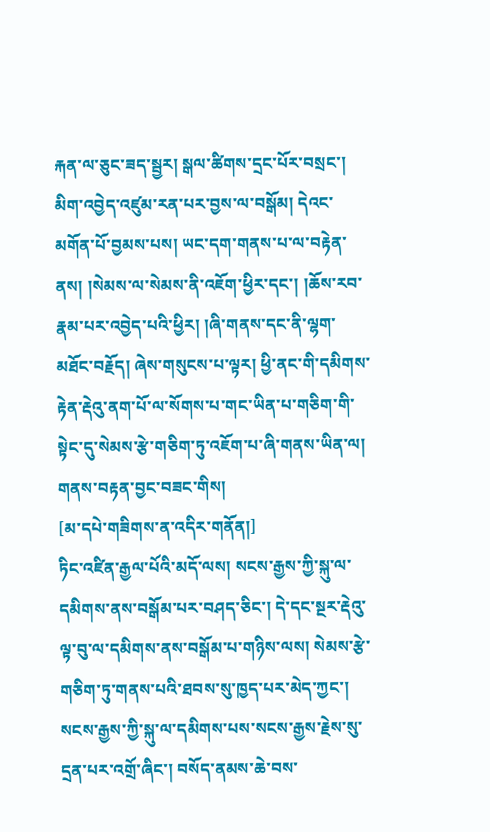རྐན་ལ་ཅུང་ཟད་སྦྱར། སྒལ་ཚིགས་དྲང་པོར་བསྲང་། མིག་འབྱེད་འཛུམ་རན་པར་བྱས་ལ་བསྒོམ། དེའང་མགོན་པོ་བྱམས་པས། ཡང་དག་གནས་པ་ལ་བརྟེན་ནས། །སེམས་ལ་སེམས་ནི་འཇོག་ཕྱིར་དང་། །ཆོས་རབ་རྣམ་པར་འབྱེད་པའི་ཕྱིར། །ཞི་གནས་དང་ནི་ལྷག་མཐོང་བརྗོད། ཞེས་གསུངས་པ་ལྟར། ཕྱི་ནང་གི་དམིགས་རྟེན་རྡེའུ་ནག་པོ་ལ་སོགས་པ་གང་ཡིན་པ་གཅིག་གི་སྟེང་དུ་སེམས་རྩེ་གཅིག་ཏུ་འཇོག་པ་ཞི་གནས་ཡིན་ལ། གནས་བརྟན་བྱང་བཟང་གིས།
[མ་དཔེ་གཟིགས་ན་འདིར་གནོན།]
ཏིང་འཛིན་རྒྱལ་པོའི་མདོ་ལས། སངས་རྒྱས་ཀྱི་སྐུ་ལ་དམིགས་ནས་བསྒོམ་པར་བཤད་ཅིང་། དེ་དང་སྔར་རྡེའུ་ལྟ་བུ་ལ་དམིགས་ནས་བསྒོམ་པ་གཉིས་ལས། སེམས་རྩེ་གཅིག་ཏུ་གནས་པའི་ཐབས་སུ་ཁྱད་པར་མེད་ཀྱང་། སངས་རྒྱས་ཀྱི་སྐུ་ལ་དམིགས་པས་སངས་རྒྱས་རྗེས་སུ་དྲན་པར་འགྲོ་ཞིང་། བསོད་ནམས་ཆེ་བས་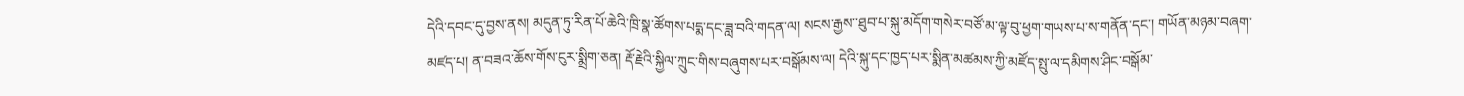དེའི་དབང་དུ་བྱས་ནས། མདུན་ཏུ་རིན་པོ་ཆེའི་ཁྲི་སྣ་ཚོགས་པདྨ་དང་ཟླ་བའི་གདན་ལ། སངས་རྒྱས་་ཐུབ་པ་སྐུ་མདོག་གསེར་བཙོ་མ་ལྟ་བུ་ཕྱག་གཡས་པ་ས་གནོན་དང་། གཡོན་མཉམ་བཞག་མཛད་པ། ན་བཟའ་ཆོས་གོས་ངུར་སྨྲིག་ཅན། རྡོ་རྗེའི་སྐྱིལ་ཀྲུང་གིས་བཞུགས་པར་བསྒོམས་ལ། དེའི་སྐུ་དང་ཁྱད་པར་སྨིན་མཚམས་ཀྱི་མཛོད་སྤུ་ལ་དམིགས་ཤིང་བསྒོམ་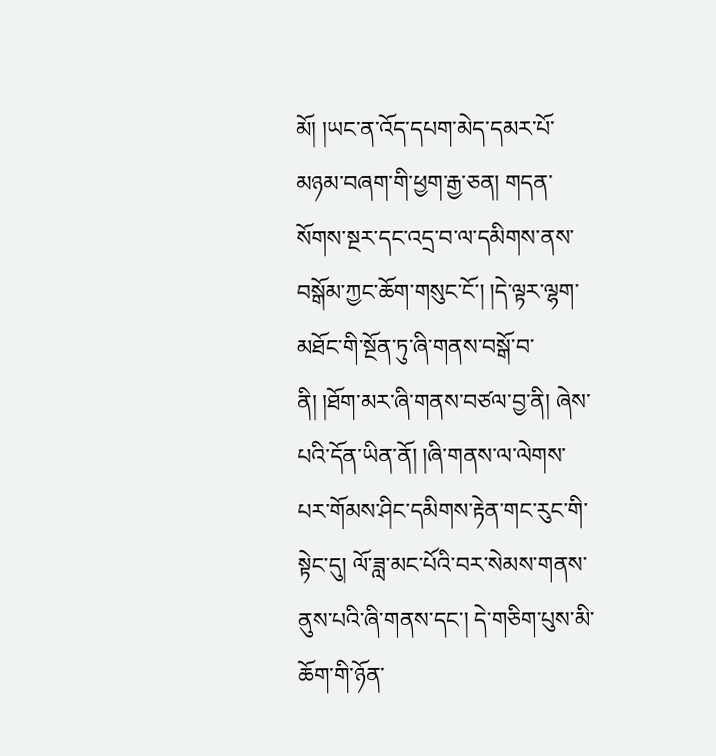མོ། །ཡང་ན་འོད་དཔག་མེད་དམར་པོ་མཉམ་བཞག་གི་ཕྱག་རྒྱ་ཅན། གདན་སོགས་སྔར་དང་འདྲ་བ་ལ་དམིགས་ནས་བསྒོམ་ཀྱང་ཆོག་གསུང་ངོ་། །དེ་ལྟར་ལྷག་མཐོང་གི་སྔོན་ཏུ་ཞི་གནས་བསྒོ་བ་ནི། །ཐོག་མར་ཞི་གནས་བཙལ་བྱ་ནི། ཞེས་པའི་དོན་ཡིན་ནོ། །ཞི་གནས་ལ་ལེགས་པར་གོམས་ཤིང་དམིགས་རྟེན་གང་རུང་གི་སྟེང་དུ། ལོ་ཟླ་མང་པོའི་བར་སེམས་གནས་ནུས་པའི་ཞི་གནས་དང་། དེ་གཅིག་པུས་མི་ཆོག་གི་ཉོན་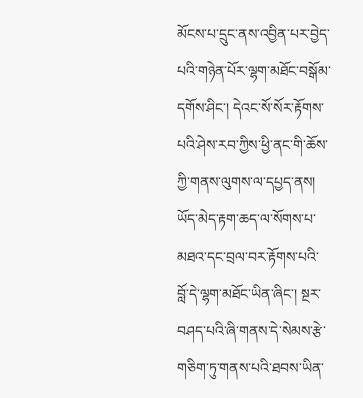མོངས་པ་དྲུང་ནས་འབྱིན་པར་བྱེད་པའི་གཉེན་པོར་ལྷག་མཐོང་བསྒོམ་དགོས་ཤིང་། དེའང་སོ་སོར་རྟོགས་པའི་ཤེས་རབ་ཀྱིས་ཕྱི་ནང་གི་ཆོས་ཀྱི་གནས་ལུགས་ལ་དཔྱད་ནས། ཡོད་མེད་རྟག་ཆད་ལ་སོགས་པ་མཐའ་དང་བྲལ་བར་རྟོགས་པའི་བློ་དེ་ལྷག་མཐོང་ཡིན་ཞིང་། སྔར་བཤད་པའི་ཞི་གནས་དེ་སེམས་རྩེ་གཅིག་ཏུ་གནས་པའི་ཐབས་ཡིན་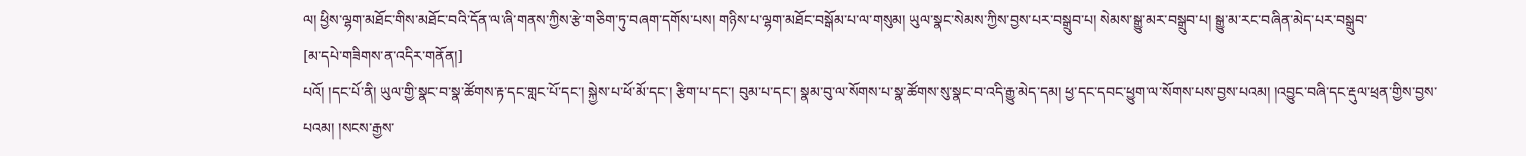ལ། ཕྱིས་ལྷག་མཐོང་གིས་མཐོང་བའི་དོན་ལ་ཞི་གནས་ཀྱིས་རྩེ་གཅིག་ཏུ་བཞག་དགོས་པས། གཉིས་པ་ལྷག་མཐོང་བསྒོམ་པ་ལ་གསུམ། ཡུལ་སྣང་སེམས་ཀྱིས་བྱས་པར་བསྒྲུབ་པ། སེམས་སྒྱུ་མར་བསྒྲུབ་པ། སྒྱུ་མ་རང་བཞིན་མེད་པར་བསྒྲུབ་
[མ་དཔེ་གཟིགས་ན་འདིར་གནོན།]
པའོ། །དང་པོ་ནི། ཡུལ་གྱི་སྣང་བ་སྣ་ཚོགས་རྟ་དང་གླང་པོ་དང་། སྐྱེས་པ་ཕོ་མོ་དང་། རྩིག་པ་དང་། བུམ་པ་དང་། སྣམ་བུ་ལ་སོགས་པ་སྣ་ཚོགས་སུ་སྣང་བ་འདི་རྒྱུ་མེད་དམ། ཕྱ་དང་དབང་ཕྱུག་ལ་སོགས་པས་བྱས་པའམ། །འབྱུང་བཞི་དང་རྡུལ་ཕྲན་གྱིས་བྱས་པའམ། །སངས་རྒྱས་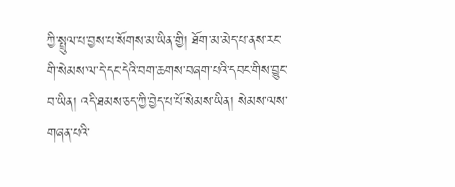ཀྱི་སྤྲུལ་པ་བྱས་པ་སོགས་མ་ཡིན་གྱི། ཐོག་མ་མེད་པ་ནས་རང་གི་སེམས་ལ་དེ་དང་དེའི་བག་ཆགས་བཞག་པའི་དབང་གིས་བྱུང་བ་ཡིན། འདི་ཐམས་ཅད་ཀྱི་བྱེད་པ་པོ་སེམས་ཡིན། སེམས་ལས་གཞན་པའི་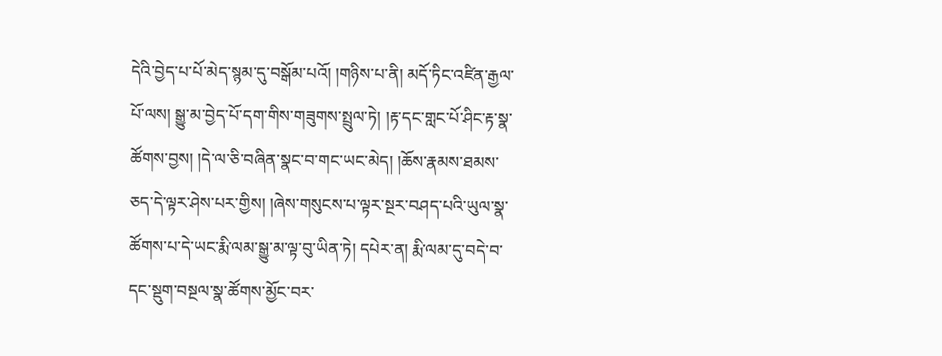དེའི་བྱེད་པ་པོ་མེད་སྙམ་དུ་བསྒོམ་པའོ། །གཉིས་པ་ནི། མདོ་ཏིང་འཛིན་རྒྱལ་པོ་ལས། སྒྱུ་མ་བྱེད་པོ་དག་གིས་གཟུགས་སྤྲུལ་ཏེ། །རྟ་དང་གླང་པོ་ཤིང་རྟ་སྣ་ཚོགས་བྱས། །དེ་ལ་ཅི་བཞིན་སྣང་བ་གང་ཡང་མེད། །ཆོས་རྣམས་ཐམས་ཅད་དེ་ལྟར་ཤེས་པར་གྱིས། །ཞེས་གསུངས་པ་ལྟར་སྔར་བཤད་པའི་ཡུལ་སྣ་ཚོགས་པ་དེ་ཡང་རྨི་ལམ་སྒྱུ་མ་ལྟ་བུ་ཡིན་ཏེ། དཔེར་ན། རྨི་ལམ་དུ་བདེ་བ་དང་སྡུག་བསྔལ་སྣ་ཚོགས་མྱོང་བར་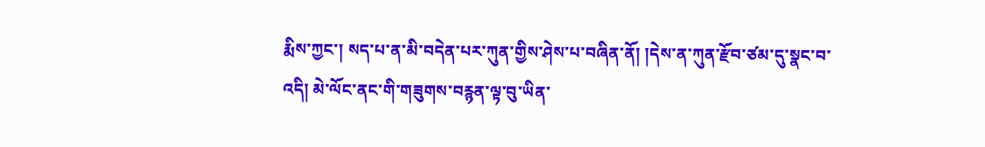རྨིས་ཀྱང་། སད་པ་ན་མི་བདེན་པར་ཀུན་གྱིས་ཤེས་པ་བཞིན་ནོ། །དེས་ན་ཀུན་རྫོབ་ཙམ་དུ་སྣང་བ་འདི། མེ་ལོང་ནང་གི་གཟུགས་བརྙན་ལྟ་བུ་ཡིན་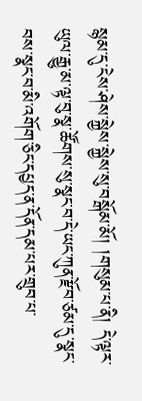སྙམ་དུ་ངེས་ཤེས་སྐྱེས་སྐྱེས་སུ་བསྒོམ་མོ། །གསུམ་པ་ནི། དེ་ལྟར་ཡུལ་རྒྱུ་མ་ལྟ་བུ་སྣ་ཚོགས་སུ་སྣང་བ་དེ་ཡང་ཀུན་རྫོབ་ཙམ་དུ་སྣང་བས་སྣང་བ་མི་འགོག་ཅིང་དཔྱད་ན་དོན་དམ་པར་གྲུབ་པ་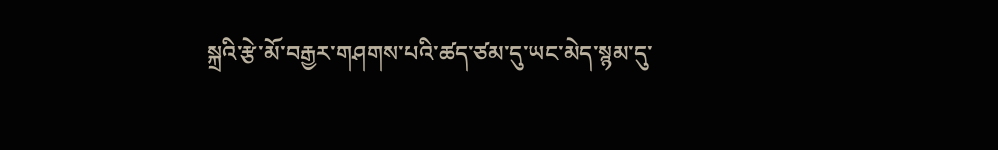སྐྲའི་རྩེ་མོ་བརྒྱར་གཤགས་པའི་ཚད་ཙམ་དུ་ཡང་མེད་སྙམ་དུ་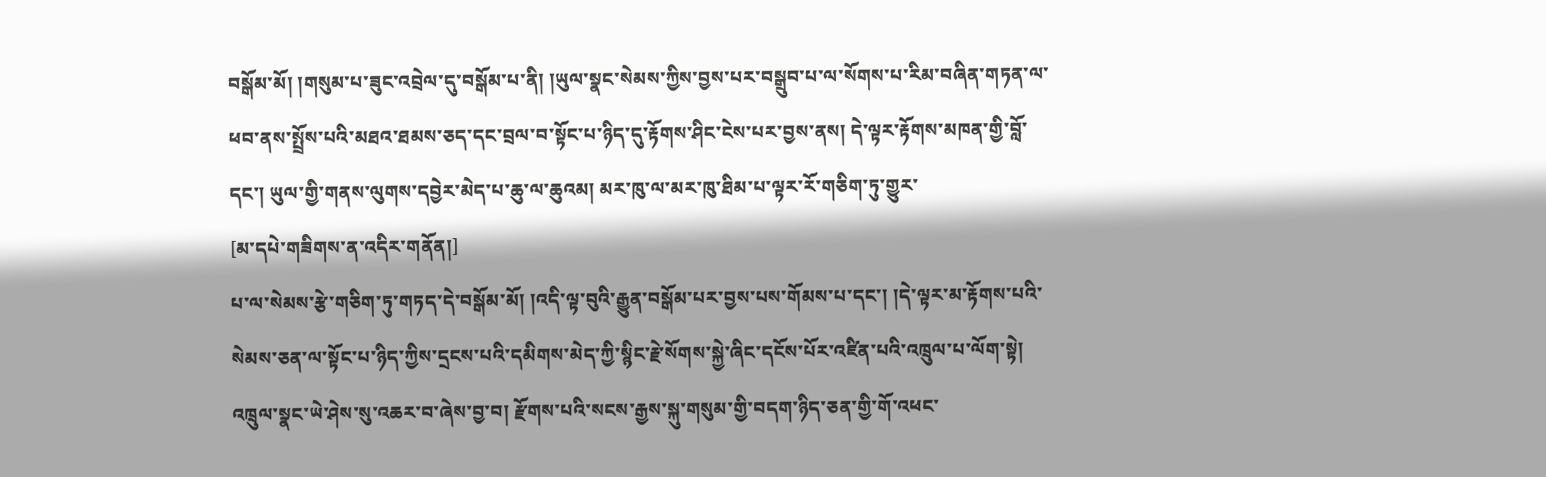བསྒོམ་མོ། །གསུམ་པ་ཟུང་འབྲེལ་དུ་བསྒོམ་པ་ནི། །ཡུལ་སྣང་སེམས་ཀྱིས་བྱས་པར་བསྒྲུབ་པ་ལ་སོགས་པ་རིམ་བཞིན་གཏན་ལ་ཕབ་ནས་སྤྲོས་པའི་མཐའ་ཐམས་ཅད་དང་བྲལ་བ་སྟོང་པ་ཉིད་དུ་རྟོགས་ཤིང་ངེས་པར་བྱས་ནས། དེ་ལྟར་རྟོགས་མཁན་གྱི་བློ་དང་། ཡུལ་གྱི་གནས་ལུགས་དབྱེར་མེད་པ་ཆུ་ལ་ཆུའམ། མར་ཁུ་ལ་མར་ཁུ་ཐིམ་པ་ལྟར་རོ་གཅིག་ཏུ་གྱུར་
[མ་དཔེ་གཟིགས་ན་འདིར་གནོན།]
པ་ལ་སེམས་རྩེ་གཅིག་ཏུ་གཏད་དེ་བསྒོམ་མོ། །འདི་ལྟ་བུའི་རྒྱུན་བསྒོམ་པར་བྱས་པས་གོམས་པ་དང་། །དེ་ལྟར་མ་རྟོགས་པའི་སེམས་ཅན་ལ་སྟོང་པ་ཉིད་ཀྱིས་དྲངས་པའི་དམིགས་མེད་ཀྱི་སྙིང་རྗེ་སོགས་སྐྱེ་ཞིང་དངོས་པོར་འཛིན་པའི་འཁྲུལ་པ་ལོག་སྟེ། འཁྲུལ་སྣང་ཡེ་ཤེས་སུ་འཆར་བ་ཞེས་བྱ་བ། རྫོགས་པའི་སངས་རྒྱས་སྐུ་གསུམ་གྱི་བདག་ཉིད་ཅན་གྱི་གོ་འཕང་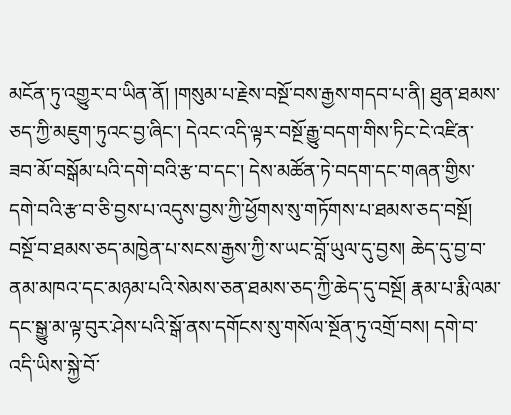མངོན་ཏུ་འགྱུར་བ་ཡིན་ནོ། །གསུམ་པ་རྗེས་བསྔོ་བས་རྒྱས་གདབ་པ་ནི། ཐུན་ཐམས་ཅད་ཀྱི་མཇུག་ཏུའང་བྱ་ཞིང་། དེའང་འདི་ལྟར་བསྔོ་རྒྱུ་བདག་གིས་ཏིང་ངེ་འཛིན་ཟབ་མོ་བསྒོམ་པའི་དགེ་བའི་རྩ་བ་དང་། དེས་མཚོན་ཏེ་བདག་དང་གཞན་གྱིས་དགེ་བའི་རྩ་བ་ཅི་བྱས་པ་འདུས་བྱས་ཀྱི་ཕྱོགས་སུ་གཏོགས་པ་ཐམས་ཅད་བསྔོ། བསྔོ་བ་ཐམས་ཅད་མཁྱེན་པ་སངས་རྒྱས་ཀྱི་ས་ཡང་བློ་ཡུལ་དུ་བྱས། ཆེད་དུ་བྱ་བ་ནམ་མཁའ་དང་མཉམ་པའི་སེམས་ཅན་ཐམས་ཅད་ཀྱི་ཆེད་དུ་བསྔོ། རྣམ་པ་རྨི་ལམ་དང་སྒྱུ་མ་ལྟ་བུར་ཤེས་པའི་སྒོ་ནས་དགོངས་སུ་གསོལ་སྔོན་ཏུ་འགྲོ་བས། དགེ་བ་འདི་ཡིས་སྐྱེ་བོ་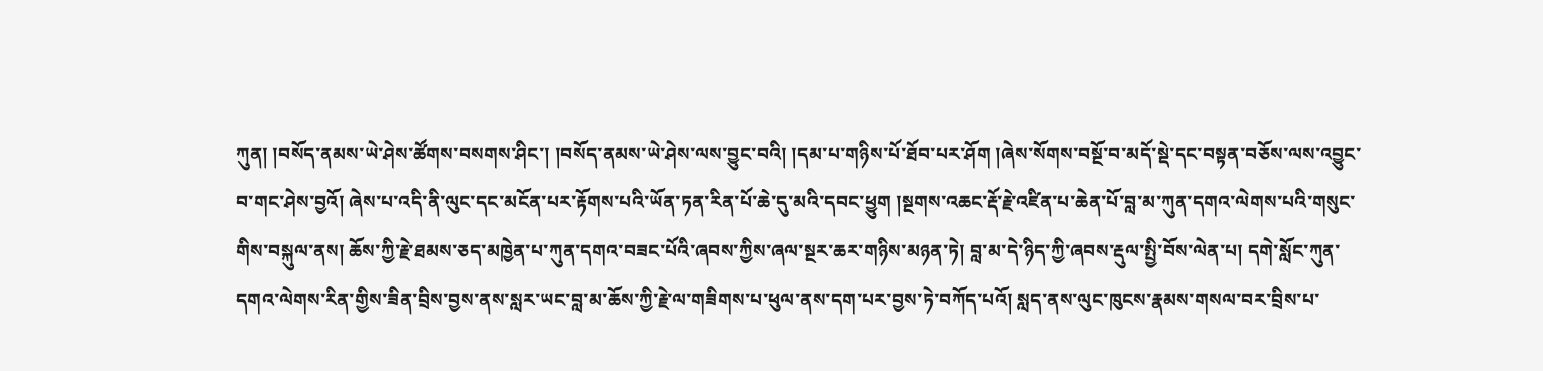ཀུན། །བསོད་ནམས་ཡེ་ཤེས་ཚོགས་བསགས་ཤིང་། །བསོད་ནམས་ཡེ་ཤེས་ལས་བྱུང་བའི། །དམ་པ་གཉིས་པོ་ཐོབ་པར་ཤོག །ཞེས་སོགས་བསྔོ་བ་མདོ་སྡེ་དང་བསྟན་བཅོས་ལས་འབྱུང་བ་གང་ཤེས་བྱའོ། ཞེས་པ་འདི་ནི་ལུང་དང་མངོན་པར་རྟོགས་པའི་ཡོན་ཏན་རིན་པོ་ཆེ་དུ་མའི་དབང་ཕྱུག །སྔགས་འཆང་རྡོ་རྗེ་འཛིན་པ་ཆེན་པོ་བླ་མ་ཀུན་དགའ་ལེགས་པའི་གསུང་གིས་བསྐུལ་ནས། ཆོས་ཀྱི་རྗེ་ཐམས་ཅད་མཁྱེན་པ་ཀུན་དགའ་བཟང་པོའི་ཞབས་ཀྱིས་ཞལ་སྔར་ཆར་གཉིས་མཉན་ཏེ། བླ་མ་དེ་ཉིད་ཀྱི་ཞབས་རྡུལ་སྤྱི་བོས་ལེན་པ། དགེ་སློང་ཀུན་དགའ་ལེགས་རིན་གྱིས་ཟིན་བྲིས་བྱས་ནས་སླར་ཡང་བླ་མ་ཆོས་ཀྱི་རྗེ་ལ་གཟིགས་པ་ཕུལ་ནས་དག་པར་བྱས་ཏེ་བཀོད་པའོ། སླད་ནས་ལུང་ཁུངས་རྣམས་གསལ་བར་བྲིས་པ་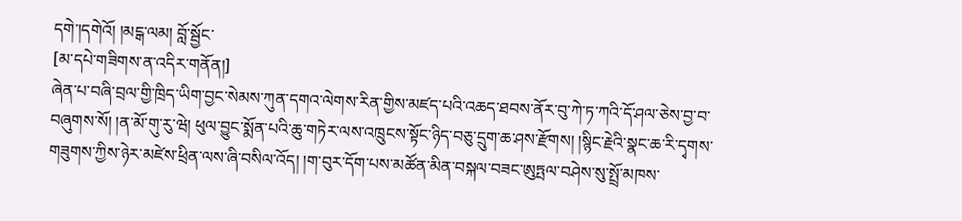དགེ་།དགེའོ། །མངྒ་ལམ། བློ་སྦྱོང་
[མ་དཔེ་གཟིགས་ན་འདིར་གནོན།]
ཞེན་པ་བཞི་བྲལ་གྱི་ཁྲིད་ཡིག་བྱང་སེམས་ཀུན་དགའ་ལེགས་རིན་གྱིས་མཛད་པའི་འཆད་ཐབས་ནོར་བུ་ཀེ་ཏ་ཀའི་དོ་ཤལ་ཅེས་བྱ་བ་བཞུགས་སོ། །ན་མོ་གུ་རུ་ཝེ། ཕུལ་བྱུང་སྨོན་པའི་ཆུ་གཏེར་ལས་འཁྲུངས་སྟོང་ཉིད་བཅུ་དྲུག་ཆ་ཤས་རྫོགས། །སྙིང་རྗེའི་སྣང་ཆ་རི་དྭགས་གཟུགས་ཀྱིས་ཉེར་མཛེས་ཕྲིན་ལས་ཞི་བསིལ་འོད། །ག་བུར་དོག་པས་མཚོན་མིན་བསྐལ་བཟང་ཨུཏྤལ་བཤེས་སུ་སྤྲོ་མཁས་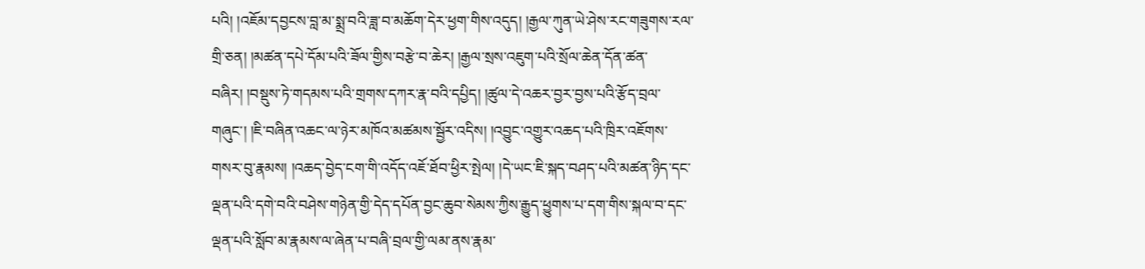པའི། །འཇོམ་དབྱངས་བླ་མ་སྨྲ་བའི་ཟླ་བ་མཆོག་དེར་ཕྱག་གིས་འདུད། །རྒྱལ་ཀུན་ཡེ་ཤེས་རང་གཟུགས་རལ་གྲི་ཅན། །མཚན་དཔེ་དོམ་པའི་ཟོལ་གྱིས་བརྩེ་བ་ཆེར། །རྒྱལ་སྲས་འཇུག་པའི་སྲོལ་ཆེན་དོན་ཚན་བཞིར། །བསྡུས་ཏེ་གདམས་པའི་གྲགས་དཀར་རྣ་བའི་དཔྱིད། །ཚུལ་དེ་འཆར་བྱར་བྱས་པའི་རྩོད་བྲལ་གཞུང་། །ཇི་བཞིན་འཆང་ལ་ཉེར་མཁོའ་མཚམས་སྦྱོར་འདིས། །འབྱུང་འགྱུར་འཆད་པའི་ཁྲིར་འཇོགས་གསར་བུ་རྣམས། །འཆད་བྱེད་ངག་གི་འདོད་འཇོ་ཐོབ་ཕྱིར་སྤེལ། །དེ་ཡང་ཇི་སྐད་བཤད་པའི་མཚན་ཉིད་དང་ལྡན་པའི་དགེ་བའི་བཤེས་གཉེན་གྱི་དེད་དཔོན་བྱང་ཆུབ་སེམས་ཀྱིས་རྒྱུད་ཕྱུགས་པ་དག་གིས་སྐལ་བ་དང་ལྡན་པའི་སློབ་མ་རྣམས་ལ་ཞེན་པ་བཞི་བྲལ་གྱི་ལམ་ནས་རྣམ་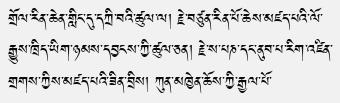གྲོལ་རིན་ཆེན་གླིང་དུ་དཀྲི་བའི་ཚུལ་ལ། རྗེ་བཙུན་རིན་པོ་ཆེས་མཛད་པའི་ལོ་རྒྱུས་ཁྲིད་ཡིག་ཉམས་དབྱངས་ཀྱི་ཚུལ་ཅན། རྗེ་ས་པཎ་དང་ནུབ་པ་རིག་འཛིན་གྲགས་ཀྱིས་མཛད་པའི་ཟིན་བྲིས། ཀུན་མཁྱེན་ཆོས་ཀྱི་རྒྱལ་པོ་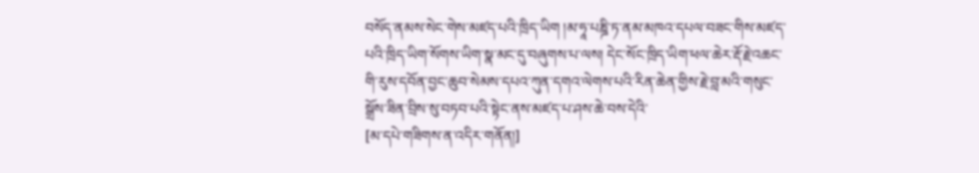བསོད་ནམས་སེང་གེས་མཛད་པའི་ཁྲིད་ཡིག །མ་ཧཱ་པཎྜི་ཏ་ནམ་མཁའ་དཔལ་བཟང་གིས་མཛད་པའི་ཁྲིད་ཡིག་སོགས་ཡིག་སྣ་མང་དུ་བཞུགས་པ་ལས། དེང་སོང་ཁྲིད་ཡིག་ཕལ་ཆེར་རྡོ་རྗེ་འཆང་གི་རུས་དབོན་བྱང་ཆུབ་སེམས་དཔའ་ཀུན་དགའ་ལེགས་པའི་རིན་ཆེན་གྱིས་རྗེ་བླ་མའི་གསུང་སྒྲོས་ཟིན་བྲིས་སུ་བཏབ་པའི་སྟེང་ནས་མཛད་པ་ཤས་ཆེ་བས་དེའི་
[མ་དཔེ་གཟིགས་ན་འདིར་གནོན།]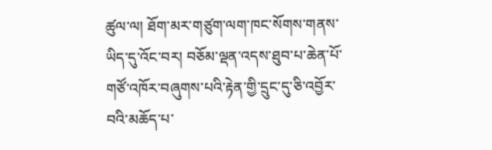ཚུལ་ལ། ཐོག་མར་གཙུག་ལག་ཁང་སོགས་གནས་ཡིད་དུ་འོང་བར། བཅོམ་ལྡན་འདས་ཐུབ་པ་ཆེན་པོ་གཙོ་འཁོར་བཞུགས་པའི་རྟེན་གྱི་དྲུང་དུ་ཅི་འབྱོར་བའི་མཆོད་པ་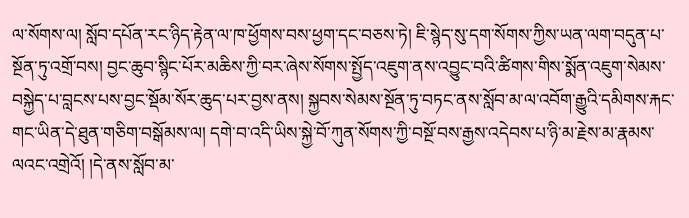ལ་སོགས་ལ། སློབ་དཔོན་རང་ཉིད་རྟེན་ལ་ཁ་ཕྱོགས་བས་ཕྱག་དང་བཅས་ཏེ། ཇི་སྙེད་སུ་དག་སོགས་ཀྱིས་ཡན་ལག་བདུན་པ་སྔོན་ཏུ་འགྲོ་བས། བྱང་ཆུབ་སྙིང་པོར་མཆིས་ཀྱི་བར་ཞེས་སོགས་སྤྱོད་འཇུག་ནས་འབྱུང་བའི་ཚིགས་གིས་སྨོན་འཇུག་སེམས་བསྐྱེད་པ་བླངས་པས་བྱང་སྡོམ་སོར་ཆུད་པར་བྱས་ནས། སྐྱབས་སེམས་སྔོན་ཏུ་བཏང་ནས་སློབ་མ་ལ་འབོག་རྒྱུའི་དམིགས་རྐང་གང་ཡིན་དེ་ཐུན་གཅིག་བསྒོམས་ལ། དགེ་བ་འདི་ཡིས་སྐྱེ་བོ་ཀུན་སོགས་ཀྱི་བསྔོ་བས་རྒྱས་འདེབས་པ་ཉི་མ་རྗེས་མ་རྣམས་ལའང་འགྲེའོ། །དེ་ནས་སློབ་མ་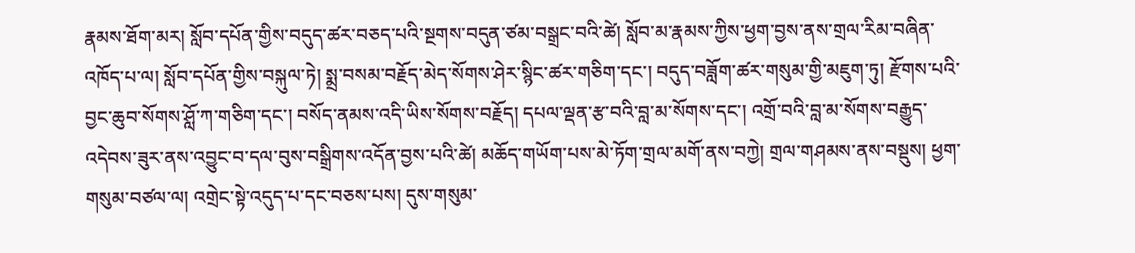རྣམས་ཐོག་མར། སློབ་དཔོན་གྱིས་བདུད་ཚར་བཅད་པའི་སྔགས་བདུན་ཙམ་བསྒྲང་བའི་ཚེ། སློབ་མ་རྣམས་ཀྱིས་ཕྱག་བྱས་ནས་གྲལ་རིམ་བཞིན་འཁོད་པ་ལ། སློབ་དཔོན་གྱིས་བསྐུལ་ཏེ། སྨྲ་བསམ་བརྗོད་མེད་སོགས་ཤེར་སྙིང་ཚར་གཅིག་དང་། བདུད་བཟློག་ཚར་གསུམ་གྱི་མཇུག་ཏུ། རྫོགས་པའི་བྱང་ཆུབ་སོགས་ཤློ་ཀ་གཅིག་དང་། བསོད་ནམས་འདི་ཡིས་སོགས་བརྗོད། དཔལ་ལྡན་རྩ་བའི་བླ་མ་སོགས་དང་། འགྲོ་བའི་བླ་མ་སོགས་བརྒྱུད་འདེབས་ཟུར་ནས་འབྱུང་བ་དལ་བུས་བསྒྲིགས་འདོན་བྱས་པའི་ཚེ། མཆོད་གཡོག་པས་མེ་ཏོག་གྲལ་མགོ་ནས་བཀྱེ། གྲལ་གཤམས་ནས་བསྡུས། ཕྱག་གསུམ་བཙལ་ལ། འགྲེང་སྟེ་འདུད་པ་དང་བཅས་པས། དུས་གསུམ་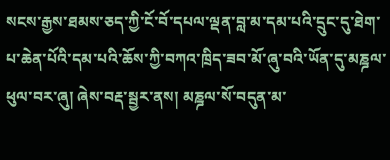སངས་རྒྱས་ཐམས་ཅད་ཀྱི་ངོ་བོ་དཔལ་ལྡན་བླ་མ་དམ་པའི་དྲུང་དུ་ཐེག་པ་ཆེན་པོའི་དམ་པའི་ཆོས་ཀྱི་བཀའ་ཁྲིད་ཟབ་མོ་ཞུ་བའི་ཡོན་དུ་མཎྜལ་ཕུལ་བར་ཞུ། ཞེས་བརྡ་སྦྱར་ནས། མཎྜལ་སོ་བདུན་མ་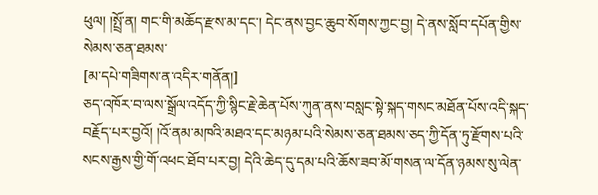ཕུལ། །སྤྲོ་ན། གང་གི་མཆོད་རྫས་མ་དང་། དེང་ནས་བྱང་ཆུབ་སོགས་ཀྱང་བྱ། དེ་ནས་སློབ་དཔོན་གྱིས་སེམས་ཅན་ཐམས་
[མ་དཔེ་གཟིགས་ན་འདིར་གནོན།]
ཅད་འཁོར་བ་ལས་སྒྲོལ་འདོད་ཀྱི་སྙིང་རྗེ་ཆེན་པོས་ཀུན་ནས་བསླང་སྟེ་སྐད་གསང་མཐོན་པོས་འདི་སྐད་བརྗོད་པར་བྱའོ། །འོ་ནམ་མཁའི་མཐའ་དང་མཉམ་པའི་སེམས་ཅན་ཐམས་ཅད་ཀྱི་དོན་ཏུ་རྫོགས་པའི་སངས་རྒྱས་གྱི་གོ་འཕང་ཐོབ་པར་བྱ། དེའི་ཆེད་དུ་དམ་པའི་ཆོས་ཟབ་མོ་གསན་ལ་དོན་ཉམས་སུ་ལེན་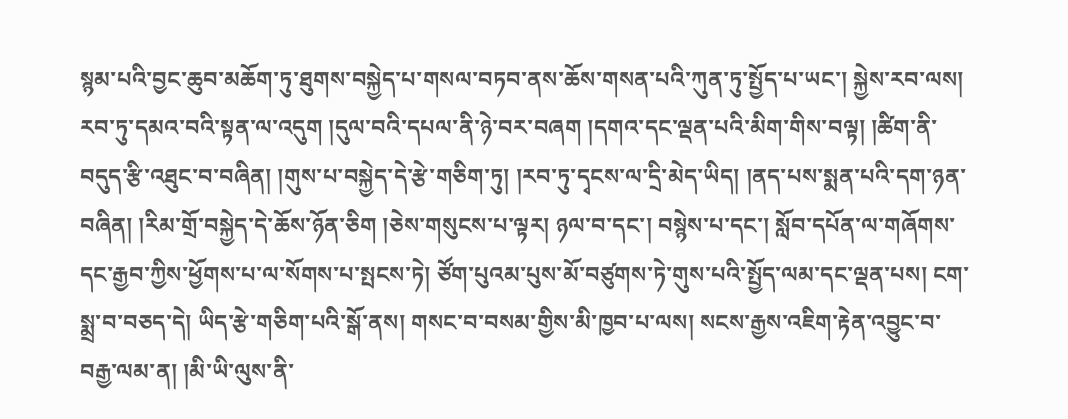སྙམ་པའི་བྱང་ཆུབ་མཆོག་ཏུ་ཐུགས་བསྐྱེད་པ་གསལ་བཏབ་ནས་ཆོས་གསན་པའི་ཀུན་ཏུ་སྤྱོད་པ་ཡང་། སྐྱེས་རབ་ལས། རབ་ཏུ་དམའ་བའི་སྟན་ལ་འདུག །དུལ་བའི་དཔལ་ནི་ཉེ་བར་བཞག །དགའ་དང་ལྡན་པའི་མིག་གིས་བལྟ། །ཚིག་ནི་བདུད་རྩི་འཐུང་བ་བཞིན། །གུས་པ་བསྐྱེད་དེ་རྩེ་གཅིག་ཏུ། །རབ་ཏུ་དྭངས་ལ་དྲི་མེད་ཡིད། །ནད་པས་སྨན་པའི་དག་ཉན་བཞིན། །རིམ་གྲོ་བསྐྱེད་དེ་ཆོས་ཉོན་ཅིག །ཅེས་གསུངས་པ་ལྟར། ཉལ་བ་དང་། བསྙེས་པ་དང་། སློབ་དཔོན་ལ་གཞོགས་དང་རྒྱབ་ཀྱིས་ཕྱོགས་པ་ལ་སོགས་པ་སྤངས་ཏེ། ཙོག་པུའམ་པུས་མོ་བཙུགས་ཏེ་གུས་པའི་སྤྱོད་ལམ་དང་ལྡན་པས། ངག་སྨྲ་བ་བཅད་དེ། ཡིད་རྩེ་གཅིག་པའི་སྒོ་ནས། གསང་བ་བསམ་གྱིས་མི་ཁྱབ་པ་ལས། སངས་རྒྱས་འཇིག་རྟེན་འབྱུང་བ་བརྒྱ་ལམ་ན། །མི་ཡི་ལུས་ནི་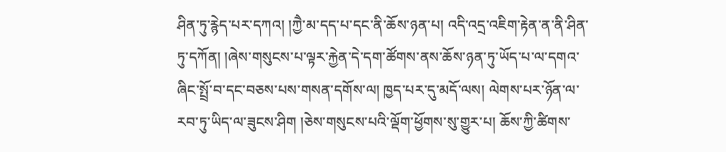ཤིན་ཏུ་རྙེད་པར་དཀའ། །ཀྱཻ་མ་དད་པ་དང་ནི་ཆོས་ཉན་པ། འདི་འདྲ་འཇིག་རྟེན་ན་ནི་ཤིན་ཏུ་དཀོན། །ཞེས་གསུངས་པ་ལྟར་རྐྱེན་དེ་དག་ཚོགས་ནས་ཆོས་ཉན་ཏུ་ཡོད་པ་ལ་དགའ་ཞིང་སྤྲོ་བ་དང་བཅས་པས་གསན་དགོས་ལ། ཁྱད་པར་དུ་མདོ་ལས། ལེགས་པར་ཉོན་ལ་རབ་ཏུ་ཡིད་ལ་ཟུངས་ཤིག །ཅེས་གསུངས་པའི་ལྡོག་ཕྱོགས་སུ་གྱུར་པ། ཆོས་ཀྱི་ཚིགས་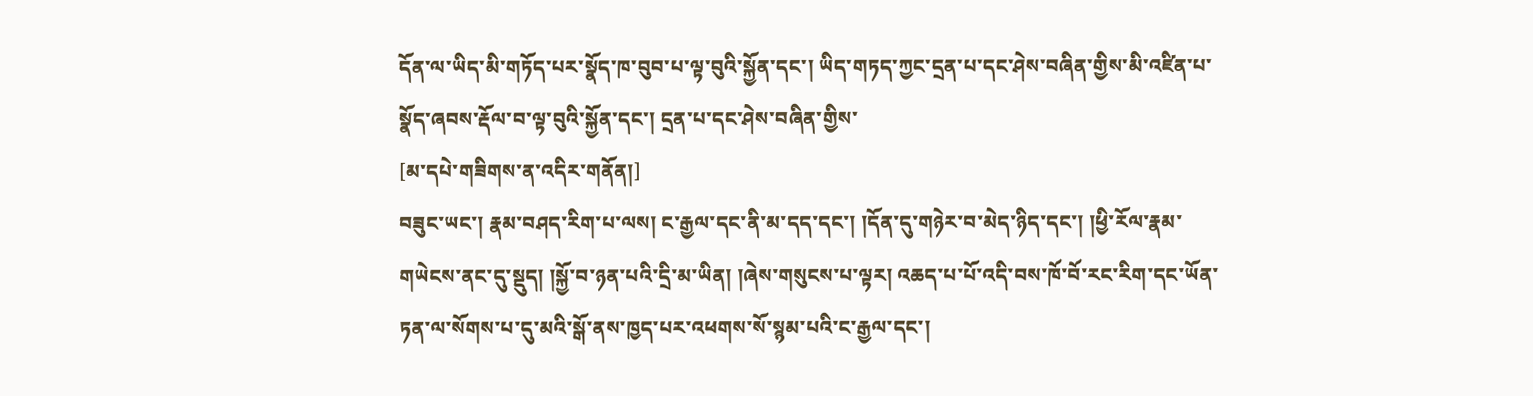དོན་ལ་ཡིད་མི་གཏོད་པར་སྣོད་ཁ་བུབ་པ་ལྟ་བུའི་སྐྱོན་དང་། ཡིད་གཏད་ཀྱང་དྲན་པ་དང་ཤེས་བཞིན་གྱིས་མི་འཛིན་པ་སྣོད་ཞབས་རྡོལ་བ་ལྟ་བུའི་སྐྱོན་དང་། དྲན་པ་དང་ཤེས་བཞིན་གྱིས་
[མ་དཔེ་གཟིགས་ན་འདིར་གནོན།]
བཟུང་ཡང་། རྣམ་བཤད་རིག་པ་ལས། ང་རྒྱལ་དང་ནི་མ་དད་དང་། །དོན་དུ་གཉེར་བ་མེད་ཉིད་དང་། །ཕྱི་རོལ་རྣམ་གཡེངས་ནང་དུ་སྡུད། །སྐྱོ་བ་ཉན་པའི་དྲི་མ་ཡིན། །ཞེས་གསུངས་པ་ལྟར། འཆད་པ་པོ་འདི་བས་ཁོ་བོ་རང་རིག་དང་ཡོན་ཏན་ལ་སོགས་པ་དུ་མའི་སྒོ་ནས་ཁྱད་པར་འཕགས་སོ་སྙམ་པའི་ང་རྒྱལ་དང་།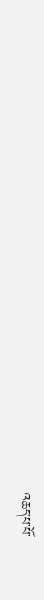འཆད་པ་པོ་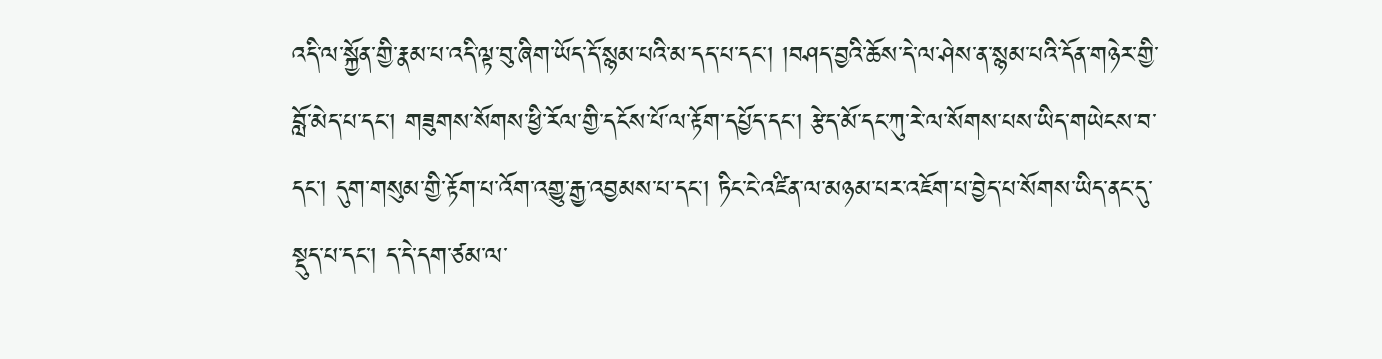འདི་ལ་སྐྱོན་གྱི་རྣམ་པ་འདི་ལྟ་བུ་ཞིག་ཡོད་དོ་སྙམ་པའི་མ་དད་པ་དང་། །བཤད་བྱའི་ཆོས་དེ་ལ་ཤེས་ན་སྙམ་པའི་དོན་གཉེར་གྱི་བློ་མེད་པ་དང་། གཟུགས་སོགས་ཕྱི་རོལ་གྱི་དངོས་པོ་ལ་རྟོག་དཔྱོད་དང་། རྩེད་མོ་དང་ཀུ་རེ་ལ་སོགས་པས་ཡིད་གཡེངས་བ་དང་། དུག་གསུམ་གྱི་རྟོག་པ་འོག་འགྱུ་རྒྱ་འབྱམས་པ་དང་། ཏིང་ངེ་འཛིན་ལ་མཉམ་པར་འཇོག་པ་བྱེད་པ་སོགས་ཡིད་ནང་དུ་སྡུད་པ་དང་། ད་དེ་དག་ཙམ་ལ་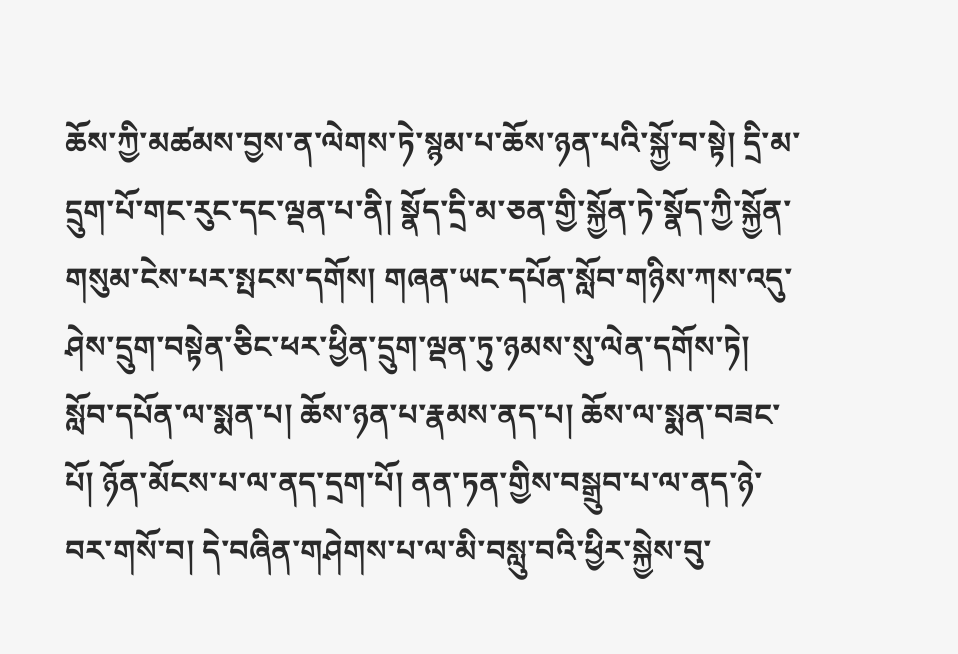ཆོས་ཀྱི་མཚམས་བྱས་ན་ལེགས་ཏེ་སྙམ་པ་ཆོས་ཉན་པའི་སྐྱོ་བ་སྟེ། དྲི་མ་དྲུག་པོ་གང་རུང་དང་ལྡན་པ་ནི། སྣོད་དྲི་མ་ཅན་གྱི་སྐྱོན་ཏེ་སྣོད་ཀྱི་སྐྱོན་གསུམ་ངེས་པར་སྤངས་དགོས། གཞན་ཡང་དཔོན་སློབ་གཉིས་ཀས་འདུ་ཤེས་དྲུག་བསྟེན་ཅིང་ཕར་ཕྱིན་དྲུག་ལྡན་ཏུ་ཉམས་སུ་ལེན་དགོས་ཏེ། སློབ་དཔོན་ལ་སྨན་པ། ཆོས་ཉན་པ་རྣམས་ནད་པ། ཆོས་ལ་སྨན་བཟང་པོ། ཉོན་མོངས་པ་ལ་ནད་དྲག་པོ། ནན་ཏན་གྱིས་བསྒྲུབ་པ་ལ་ནད་ཉེ་བར་གསོ་བ། དེ་བཞིན་གཤེགས་པ་ལ་མི་བསླུ་བའི་ཕྱིར་སྐྱེས་བུ་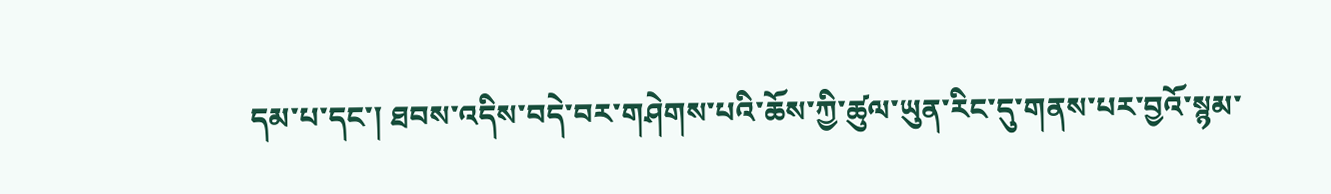དམ་པ་དང་། ཐབས་འདིས་བདེ་བར་གཤེགས་པའི་ཆོས་ཀྱི་ཚུལ་ཡུན་རིང་དུ་གནས་པར་བྱའོ་སྙམ་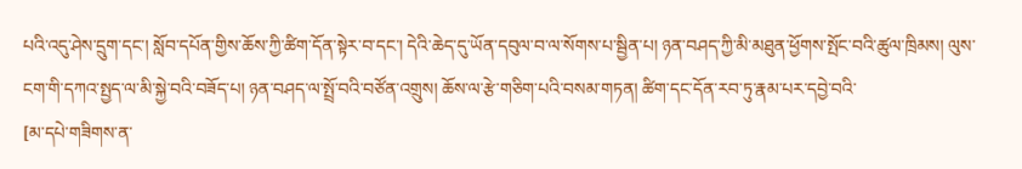པའི་འདུ་ཤེས་དྲུག་དང་། སློབ་དཔོན་གྱིས་ཆོས་ཀྱི་ཚིག་དོན་སྟེར་བ་དང་། དེའི་ཆེད་དུ་ཡོན་དབུལ་བ་ལ་སོགས་པ་སྦྱིན་པ། ཉན་བཤད་ཀྱི་མི་མཐུན་ཕྱོགས་སྤོང་བའི་ཚུལ་ཁྲིམས། ལུས་ངག་གི་དཀའ་སྤྱད་ལ་མི་སྐྱེ་བའི་བཟོད་པ། ཉན་བཤད་ལ་སྤྲོ་བའི་བཙོན་འགྲུས། ཆོས་ལ་རྩེ་གཅིག་པའི་བསམ་གཏན། ཚིག་དང་དོན་རབ་ཏུ་རྣམ་པར་དབྱེ་བའི་
[མ་དཔེ་གཟིགས་ན་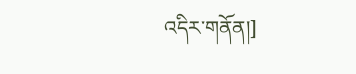འདིར་གནོན།]